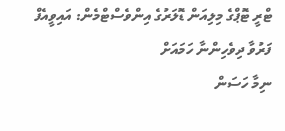ޓްރީ ޓޮޕްގެ މިލިއަން ޑޮލަރުގެ އިންވެސްޓްމެން: އައިވީއެފް ފަރުވާ ދިވެހިންނާ ހަމައަށް
ނިމާ ހަސަން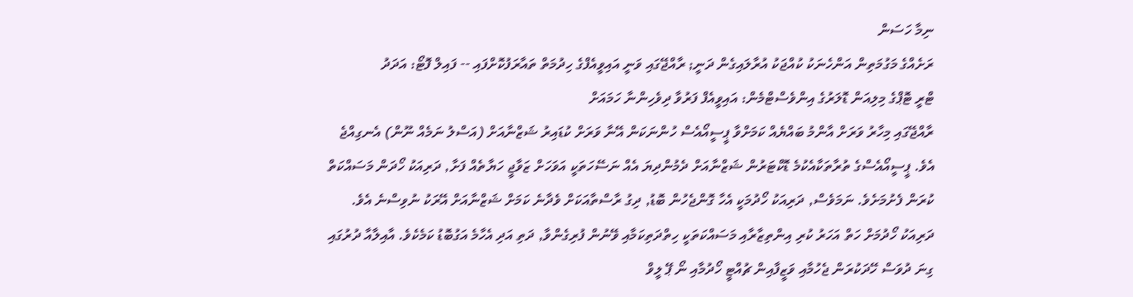ނިމާ ހަސަން
ރަށެއްގެ މަގުމަތިން އަންހެނަކު ކުއްޖަކު އުރާލައިގެން ދަނީ; ރާއްޖޭގައި ވަނީ އައިވީއެފްގެ ހިދުމަތް ތައާރަފުކޮށްފައި -- ފައިލް ފޮޓޯ: އަދަދު
ޓްރީ ޓޮޕްގެ މިލިއަން ޑޮލަރުގެ އިންވެސްޓްމެން: އައިވީއެފް ފަރުވާ ދިވެހިންނާ ހަމައަށް
ރާއްޖޭގައި މިހާރު ވަރަށް އާންމު ބައްޔެއް ކަމަށްވާ ޕީސީއޯއެސް ހުންނަކަން އޭނާ ވަރަށް ކުޑައިރު ޝަޒްނާއަށް (އަސްލު ނަމެއް ނޫން) އެނގިއްޖެ އެވެ. ޕީސީއޯއެސްގެ ތުރާތަކާއެކުމެ ޑޮކްޓަރުން ޝަޒްނާއަށް ދެމުންދިޔަ އެއް ނަސޭހަތަކީ އަވަހަށް ޒަވާޖީ ހަޔާތެއް ފަށާ, ދަރިއަކު ހޯދަން މަސައްކަތް ކުރަން ފެށުމަށެވެ. ނަމަވެސް, ދަރިއަކު ހޯދުމަކީ އެހާ ގޮންޖެހުން ބޮޑު, ދިގު ރާސްތާއަކަށް ވެދާނެ ކަމަށް ޝަޒްނާއަށް އޭރަކު ނުވިސްނެ އެވެ.
ދަރިއަކު ހޯދުމަށް ހަތް އަހަރު ކުރި އިންތިޒާރާއި މަސައްކަތަކީ ހިތްދަތިކަމާއި ވޭނުން ފުރިގެންވާ, ދަތި އަދި އެހާމެ އަގުބޮޑު ކަމެކެވެ. އާއިލާއާ ދުރުގައި ގިނަ ދުވަސް ހޭދަކުރަން ޖެހުމާއި ވަޒީފާއިން ޗުއްޓީ ހޯދުމާއި ނޯ ޕޭ ލީވް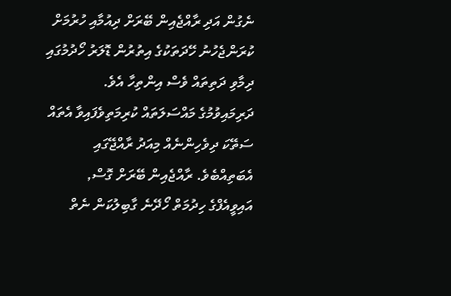ނެގުން އަދި ރާއްޖެއިން ބޭރަށް ދިއުމާއި ހުރުމަށް ކުރަންޖެހުނު ހޭދަތަކުގެ އިތުރުން ޑޮލަރު ހޯދުމުގައި ދިމާވި ދަތިތައް ވެސް އިންތިހާ އެވެ.
ދަރިމައިވުމުގެ މައްސަލަތައް ކުރިމަތިވެފައިވާ އެތައް ސަތޭކަ ދިވެހިންނެއް މިއަދު ރާއްޖޭގައި އެބަތިއްބެވެ. ރާއްޖެއިން ބޭރަށް ގޮސް, އައިވީއެފްގެ ހިދުމަތް ހޯދޭނެ ގާބިލުކަން ނެތް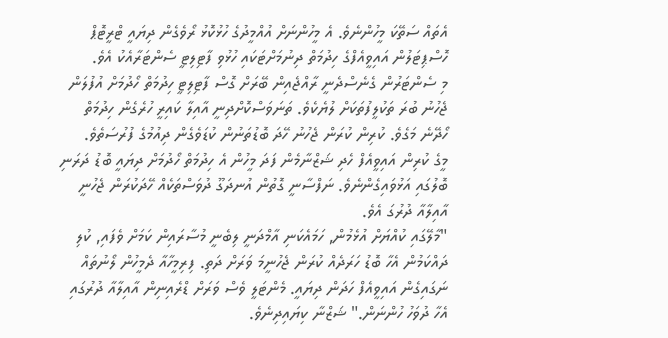އެތައް ސަތޭކަ މީހުންނެވެ. އެ މީހުންނަށް އުއްމީދުގެ ހުޅުކޮޅު ރޯވެގެން ދިޔައީ ޓްރީޓޮޕް ހޮސްޕިޓަލުން އައިވީއެފްގެ ހިދުމަތް ދިނުމަށްޓަކައި ހުޅުވި ފާޓިލިޓީ ސެންޓަރާއެކު އެވެ.
މި ސެންޓަރުން ގެނެސްދެނީ ރާއްޖެއިން ބޭރަށް ގޮސް ފާޓިލިޓީ ހިދުމަތް ހޯދުމަށް އުފުލަން ޖެހުނު ބުރަ ތަކުލީފުތަކަށް ލުޔެކެވެ. ތަނަވަސްކޮށްދިނީ އާއިލާ ކައިރީ ހުރެގެން ހިދުމަތް ހޯދޭނެ މަގެވެ. ކުރިން ކުރަން ޖެހުނު ހޭދަ ބޮޑުތަނުން ކުޑަވެގެން ދިއުމުގެ ފުރުސަތެވެ.
މީގެ ކުރިން އައިވީއެފް ހެދި ޝަޒްނާމެން ފަދަ މީހުން އެ ހިދުމަތް ހޯދުމަށް ދިޔައީ ބޮޑު ދަރަނި ބޮލުގައި އަޅުވައިގެންނެވެ. ނަފްސާނީ ގޮތުން އުނދަގޫ ދުވަސްތަކެއް ހޭދަކުރަން ޖެހުނީ އާއިލާއާ ދުރުގަ އެވެ.
"މާލޭގައި ކުއްޔަށް އުޅެމުން, ހަމައެކަނި އާމްދަނީ ލިބެނީ މުސާރައިން ކަމަށް ވެފައި, ކުލި ދައްކަމުން އެހާ ބޮޑު ހަރަދެއް ކުރަން ޖެހުނީމަ ވަރަށް ދަތި. ފިރިމީހާއާ ދެމީހުން ލޯނުތައް ނަގައިގެން އައިވީއެފް ހަދަން ދިޔައީ. މެންޓަލީ ވެސް ވަރަށް ޑްރެއިނިން އާއިލާއާ ދުރުގައި އެހާ ދުވަހު ހުންނަން." ޝަޒްނާ ކިޔައިދިނެވެ.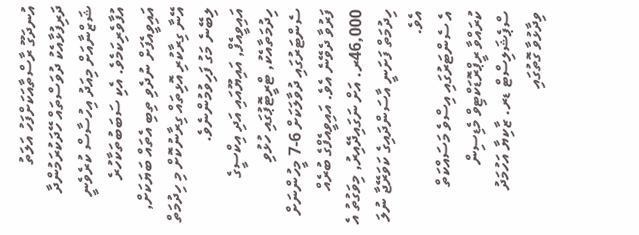އުނދަގޫ ރާސްތާއަކަށްފަހު އަލަތު ދަރިފުޅާއެކު ދުވަސްތައް ހޭދަކުރަމުންދާ ޝަޒްނާއަށް މިއަދު އިހުސާސް ކުރެވެނީ އުފާވެރިކަމެވެ. އެކި ސަބަބުތަކާހުރެ އައިވީއެފަށް ނުދެވި ތިބި އެތައް ބަޔަކަށް, އޭނާ ގިރާކުރި އޮޅިތައް ގިރާނުކޮށް މި ހިދުމަތް ލިބޭނެ މަގު ފަހިވުމުންނެވެ.
އައިވީއެފް, އައިޔޫއައި އަދި އިކްސީގެ ހިދުމަތާއެކު, ޓްރީޓޮޕުގައި ހުޅުވި ސެންޓަރުގައި ދުވާލަކަށް 6-7 މީހުންނަށް ފަރުވާ ދެވޭނެ އެވެ. އައިވީއެފްގެ ބުރެއް 46,000ރ. އަށް ނަގައިދޭއިރު, މިވަގުތު އެ ހިދުމަތް ފަށަނީ އާސަންދައިގެ ކަވަރޭޖާ ނުލަ އެވެ.
އެ ސެންޓަރުގައި އިސްވެ މަސައްކަތް ކުރައްވާ ރީޕްރޮޑަކްޓިވް މެޑިސިން ސްޕެޝަލިސްޓް ޑރ. ޒާކިޔާ އަހުމަދު ވިދާޅުވާ ގޮތުގައި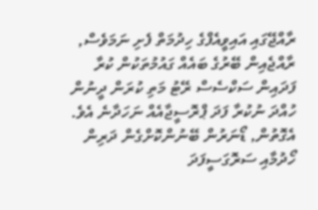ރާއްޖޭގައި އައިވީއެފްގެ ހިދުމަތް ފެށި ނަމަވެސް, ރާއްޖެއިން ބޭރުގެ ބައެއް ގައުމުތަކުން ކުރާ ފަދައިން ސަކްސެސް ރޭޓު މަތި ކުރަން ދީނުން ހުއްދަ ނުކުރާ ފަދަ ޕްރޮސީޖާއެއް ނަހަދާނެ އެވެ. އެގޮތުން, ޑޯނަރުން ބޭނުންކޮށްގެން ދަރިން ހޯދުމާއި ސަރޮގަސީފަދަ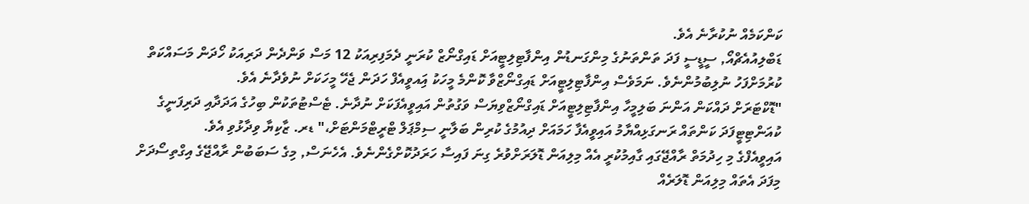ކަންކަމެއް ނުކުރާނެ އެވެ.
ޑަބްލިއުއެޗްއޯ, ސީޑީސީ ފަދަ ތަންތަނުގެ މިންގަނޑުން އިންފާޓިލިޓީއަށް ޑައިގްނޯޒް ކުރަނީ ދެމަފިރިއަކު 12 މަސް ވަންދެން ދަރިއަކު ހޯދަން މަސައްކަތް ކުރުމަށްފަހު ނުލިބުމުންނެވެ. ނަމަވެސް އިންފާޓިލިޓީއަށް ޑައިގްނޯޒްވާ ކޮންމެ މީހަކު އަިއވީއެފް ހަދަން ޖެހޭ މީހަކަށް ނުވެދާނެ އެވެ.
"ޑޮކްޓަރަށް ދައްކަން އަންނަ ބަލިމީހާ އިންފާޓިލިޓީއަށް ޑައިގްނޯޒްވިޔަސް ވަގުތުން އައިވީއެފަކަށް ނުދާނެ. ޓެސްޓުތަކުން ބިހުގެ އަދަދާއި ދަރިފަނީގެ ކުއަންޓިޓީފަދަ ކަންތައް ރަނގަޅިއްޔާމު އައިވީއެފާ ހަމައަށް ދިއުމުގެ ކުރިން ބަލާނީ ސިމްޕަލް ޓްރީޓްމަންޓަށް،" ޑރ. ޒާކިޔާ ވިދާޅުވި އެވެ.
އައިވީއެފްގެ މި ހިދުމަތް ރާއްޖޭގައި ގާއިމުކުރީ އެއް މިލިއަން ޑޮލަރަށްވުރެ ގިނަ ފައިސާ ހަރަދުކޮށްގެންނެވެ. އެހެނަސް, މިގެ ސަބަބުން ރާއްޖޭގެ އިގްތިސޯދަށް މިފަދަ އެތައް މިލިއަން ޑޮލަރެއް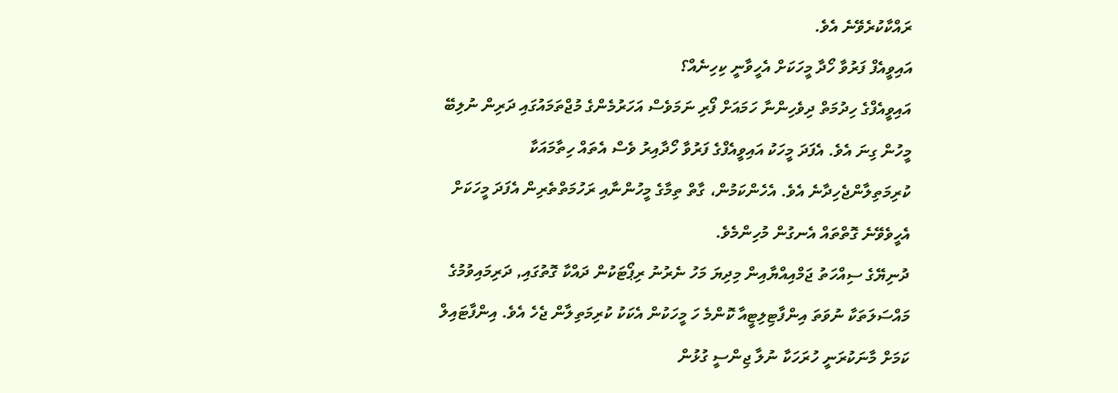ރައްކާކުރެވޭނެ އެވެ.
އައިވީއެފް ފަރުވާ ހޯދާ މީހަކަށް އެހީވާނީ ކިހިނެއް؟
އައިވީއެފްގެ ހިދުމަތް ދިވެހިންނާ ހަމައަށް ފޯރި ނަމަވެސް އަހަރުމެންގެ މުޖްތަމައުގައި ދަރިން ނުލިބޭ މީހުން ގިނަ އެވެ. އެފަދަ މީހަކު އައިވީއެފްގެ ފަރުވާ ހޯދާއިރު ވެސް އެތައް ހިތާމައަކާ ކުރިމަތިލާންޖެހިދާނެ އެވެ. އެހެންކަމުން، ގާތް ތިމާގެ މީހުންނާއި ރަހުމަތްތެރިން އެފަދަ މީހަކަށް އެހީވެވޭނެ ގޮތްތައް އެނގުން މުހިންމެވެ.
ދުނިޔޭގެ ސިއްހަތު ޖަމްއިއްޔާއިން މިދިޔަ މަހު ނެރުނު ރިޕޯޓަކުން ދައްކާ ގޮތުގައި, ދަރިމައިވުމުގެ މައްސަލަތަކާ ނުވަތަ އިންފާޓިލިޓީއާ ކޮންމެ ހަ މީހަކުން އެކަކު ކުރިމަތިލާން ޖެހެ އެވެ. އިންފާޓައިލް ކަމަށް މާނަކުރަނީ ހުރަހަކާ ނުލާ ޖިންސީ ގުޅުން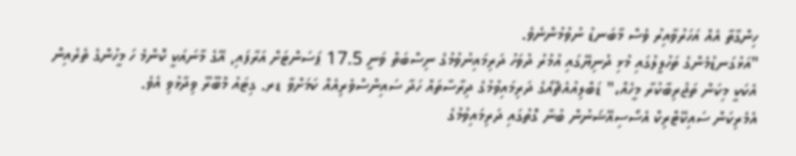ހިންގާތާ އެއް އަހަރުވާއިރު ވެސް މާބަނޑު ނުވުމުންނެވެ.
"އަޅުގަނޑުމެންގެ ތަހުލީލުގައި މުޅި ދުނިޔޭގައި އުމުރު ދުވަހު ދަރިމައިނުވުމުގެ ނިސްބަތް ވަނީ 17.5 ޕަސަންޓަށް އަރާފައި, އޭގެ މާނައަކީ ކޮންމެ ހަ މީހުންގެ ތެރެއިން އެކަކީ މިކަން ތަޖުރިބާކުރާ މީހެއް،" ޑަބްލިއުއެޗްއޯގެ ދަރިމައިވުމުގެ ދިރާސާތައް ހަދާ ސައިންސްވެރިއެއް ކަމަށްވާ ޑރ. ގިޓައު މްބޫރޫ ވިދާޅުވި އެވެ.
އެމެރިކަން ސައިކޭޓްރިކް އެސޯސިއޭޝަނުން ބުނާ ގޮތުގައި ދަރިމައިވުމުގެ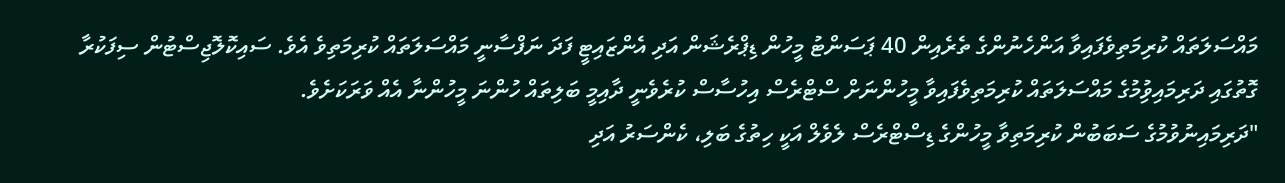މައްސަލަތައް ކުރިމަތިވެފައިވާ އަންހެނުންގެ ތެރެއިން 40 ޕަސަންޓު މީހުން ޑިޕްރެޝަން އަދި އެންޒައިޓީ ފަދަ ނަފްސާނީ މައްސަލަތައް ކުރިމަތިވެ އެވެ. ސައިކޮލޮޖިސްޓުން ސިފަކުރާ ގޮތުގައި ދަރިމައިވިުމުގެ މައްސަލަތައް ކުރިމަތިވެފައިވާ މީހުންނަށް ސްޓްރެސް އިހުސާސް ކުރެވެނީ ދާއިމީ ބަލިތައް ހުންނަ މީހުންނާ އެއް ވަރަކަށެވެ.
"ދަރިމައިނުވުމުގެ ސަބަބުން ކުރިމަތިވާ މީހުންގެ ޑިސްޓްރެސް ލެވެލް އަކީ ހިތުގެ ބަލި، ކެންސަރު އަދި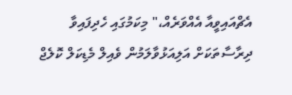އެޗްއައިވީއާ އެއްވަރެއް،" މިކަމުގައި ހެދިފައިވާ ދިރާސާތަކަށް އަލިއަޅުވާލަމުން ވެއިލް މެޑިކަލް ކޮލެޖް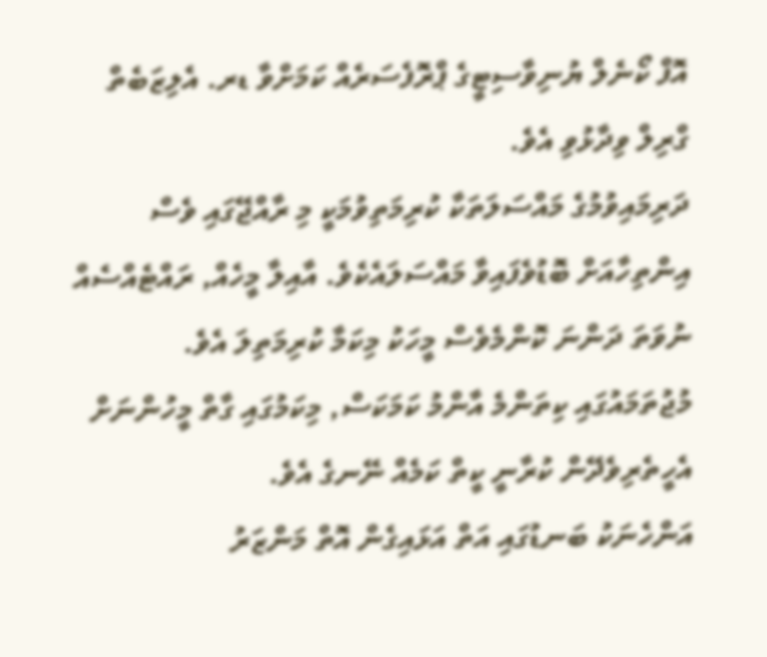އޮފް ކޯނެލް ޔުނިވާސިޓީގެ ޕްރޮފެސަރެއް ކަމަށްވާ ޑރ. އެލިޒަބެތް ގްރިލް ވިދާޅުވި އެވެ.
ދަރިމައިވުމުގެ މައްސަލަތަކާ ކުރިމަތިވުމަކީ މި ރާއްޖޭގައި ވެސް އިންތިހާއަށް ބޮޑުވެފައިވާ މައްސަލައެކެވެ. އާއިލާ މީހެއް, ރައްޓެއްސެއް ނުވަތަ ދަންނަ ކޮންމެވެސް މީހަކު މިކަމާ ކުރިމަތިލަ އެވެ. މުޖުތަމައުގައި ކިތަންމެ އާންމު ކަމަކަސް, މިކަމުގައި ގާތް މީހުންނަށް އެހީތެރިވެދޭން ކުރާނީ ކީތް ކަމެއް ނޭނގެ އެވެ.
އަންހެނަކު ބަނޑުގައި އަތް އަޅައިގެން އޮތް މަންޒަރު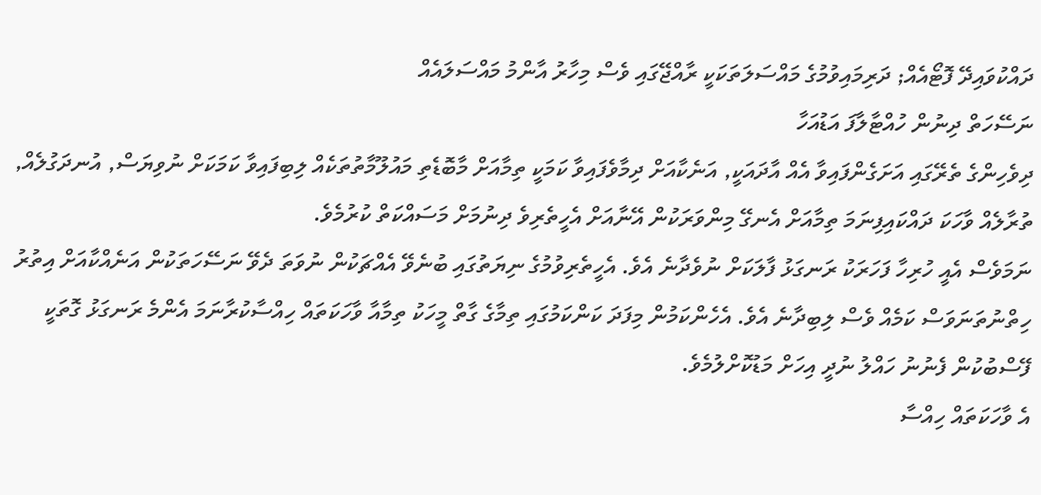ދައްކުވައިދޭ ފޮޓޯއެއް; ދަރިމައިވުމުގެ މައްސަލަތަކަކީ ރާއްޖޭގައި ވެސް މިހާރު އާންމު މައްސަލައެއް
ނަސޭހަތް ދިނުން ހުއްޓާލާފަ އަޑުއަހާ
ދިވެހިންގެ ތެރޭގައި އަށަގެންފައިވާ އެއް އާދައަކީ, އަނެކާއަށް ދިމާވެފައިވާ ކަމަކީ ތިމާއަށް މާބޮޑެތި މައުލޫމާތުތަކެއް ލިބިފައިވާ ކަމަކަށް ނުވިޔަސް, އުނދަގުލެއް, ތުރާލެއް ވާހަކަ ދައްކައިފިނަމަ ތިމާއަށް އެނގޭ މިންވަރަކުން އޭނާއަށް އެހީތެރިވެ ދިނުމަށް މަސައްކަތް ކުރުމެވެ.
ނަމަވެސް އެއީ ހުރިހާ ފަހަރަކު ރަނގަޅު ފާލަކަށް ނުވެދާނެ އެވެ. އެހީތެރިވުމުގެ ނިޔަތުގައި ބުނެވޭ އެއްޗަކުން ނުވަތަ ދެވޭ ނަސޭހަތަކުން އަނެއްކާއަށް އިތުރު ހިތްނުތަނަވަސް ކަމެއް ވެސް ލިބިދާނެ އެވެ. އެހެންކަމުން މިފަދަ ކަންކަމުގައި ތިމާގެ ގާތް މީހަކު ތިމާއާ ވާހަކަތައް ހިއްސާކުރާނަމަ އެންމެ ރަނގަޅު ގޮތަކީ ފޭސްބުކުން ފެނުނު ހައްލު ނުދީ އިހަށް މަޑުކޮށްލުމެވެ.
އެ ވާހަކަތައް ހިއްސާ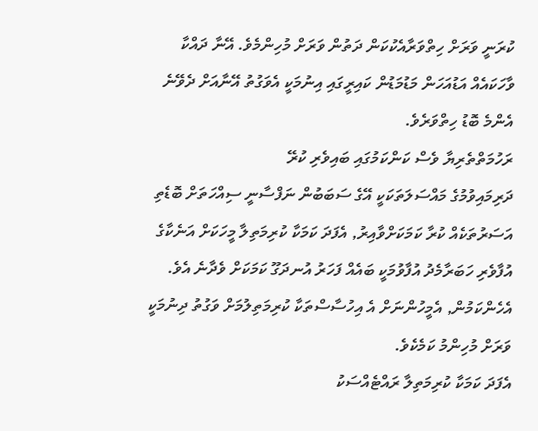ކުރަނީ ވަރަށް ހިތްވަރާއެކުކަން ދަތުން ވަރަށް މުހިންމެވެ. އޭނާ ދައްކާ ވާހަކައެއް އަޑުއަހަން މަޑުމަޑުން ކައިރީގައި އިނުމަކީ އެވަގުތު އޭނާއަށް ދެވޭނެ އެންމެ ބޮޑު ހިތްވަރެވެ.
ރަހުމަތްތެރިޔާ ވެސް ކަންކަމުގައި ބައިވެރި ކުރޭ
ދަރިމައިވުމުގެ މައްސަލަތަކަކީ އޭގެ ސަބަބުން ނަފްސާނީ ސިއްހަތަށް ބޮޑެތި އަސަރުތަކެއް ކުރާ ކަމަކަށްވާއިރު, އެފަދަ ކަމަކާ ކުރިމަތިލާ މީހަކަށް އަނެކާގެ އުފާވެރި ހަބަރާމެދު އުފާވުމަކީ ބައެއް ފަހަރު އުނދަގޫ ކަމަކަށް ވެދާނެ އެވެ. އެހެންކަމުން, އެމީހުންނަށް އެ އިހުސާސްތަކާ ކުރިމަތިލުމަށް ވަގުތު ދިނުމަކީ ވަރަށް މުހިންމު ކަމެކެވެ.
އެފަދަ ކަމަކާ ކުރިމަތިލާ ރައްޓެއްސަކު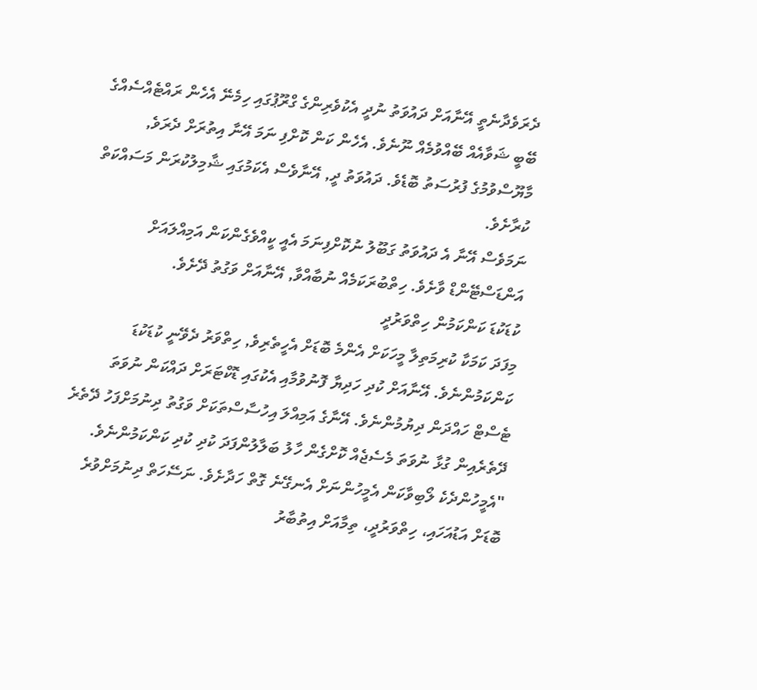ދެރަވެދާނެތީ އޭނާއަށް ދައުވަތު ނުދީ އެކުވެރިންގެ ގްރޫޕުގައި ހިމެނޭ އެހެން ރައްޓެއްސެއްގެ ބޭބީ ޝަވާއެއް ބޭއްވުމެއް ނޫނެވެ. އެހެން ކަން ކޮށްފި ނަމަ އޭނާ އިތުރަށް ދެރަވެ, މާޔޫސްވުމުގެ ފުރުސަތު ބޮޑެވެ. ދައުވަތު ދީ, އޭނާވެސް އެކަމުގައި ޝާމިލުކުރަން މަސައްކަތް ކުރާށެވެ.
ނަމަވެސް އޭނާ އެ ދައުވަތު ގަބޫލު ނުކޮށްފިނަމަ އެއީ ކީއްވެގެންކަން އަމިއްލައަށް އަންޑަސްޓޭންޑް ވާށެވެ. ހިތްބުރަކަމެއް ނުބާއްވާ, އޭނާއަށް ވަގުތު ދޭށެވެ.
ކުޑަކުޑަ ކަންކަމުން ހިތްވަރުދީ
މިފަދަ ކަމަކާ ކުރިމަތިލާ މީހަކަށް އެންމެ ބޮޑަށް އެހީތެރިވެ, ހިތްވަރު ދެވޭނީ ކުޑަކުޑަ ކަންކަމުންނެވެ. އޭނާއަށް ކުދި ހަދިޔާ ފޮނުވުމާއި އެކުގައި ޑޮކްޓަރަށް ދައްކަން ނުވަތަ ޓެސްޓް ހައްދަން ދިޔުމުންނެވެ. އޭނާގެ އަމިއްލަ އިހުސާސްތަކަށް ވަގުތު ދިނުމަށްފަހު ދޭތެރެ ދޭތެރެއިން ގުޅާ ނުވަތަ މެސެޖެއް ކޮށްގެން ހާލު ބަލާލުންފަދަ ކުދި ކުދި ކަންކަމުންނެވެ.
"އެމީހުންދެކެ ލޯބިވާކަން އެމީހުންނަށް އެނގޭނެ ގޮތް ހަދާށެވެ. ނަސޭހަތް ދިނުމަށްވުރެ ބޮޑަށް އަޑުއަހައި، ހިތްވަރުދީ، ތިމާއަށް އިތުބާރު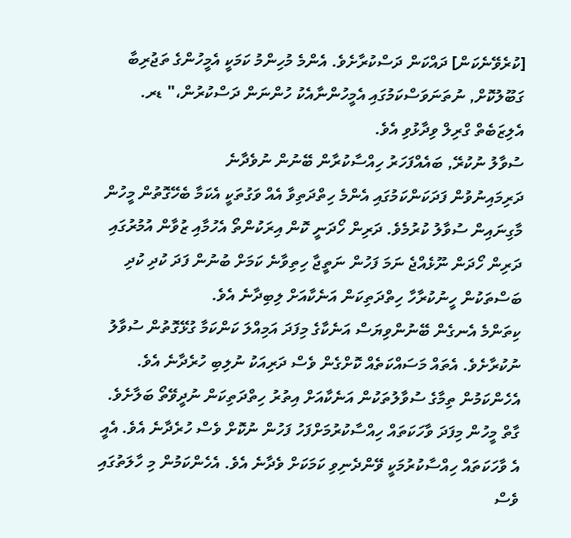[ކުރެވޭނެކަން] ދައްކަން ދަސްކުރާށެވެ. އެންމެ މުހިންމު ކަމަކީ އެމީހުންގެ ތަޖުރިބާ ގަބޫލުކޮށް, ނުތަނަވަސްކަމުގައި އެމީހުންނާއެކު ހުންނަން ދަސްކުރުން،" ޑރ. އެލިޒަބެތް ގްރިލް ވިދާޅުވި އެވެ.
ސުވާލު ނުކުރޭ, ބައެއްފަހަރު ހިއްސާކުރާން ބޭނުން ނުވެދާނެ
ދަރިމައިނުވުން ފަދަކަންކަމުގައި އެންމެ ހިތްދަތިވާ އެއް ވަގުތަކީ އެކަމާ ބެހޭގޮތުން މީހުން މާގިނައިން ސުވާލު ކުރުމެވެ. ދަރިން ހޯދަނީ ކޮން އިރަކުންތޯ އެހުމާއި ޒުވާން އުމުރުގައި ދަރިން ހޯދަން ނޫޅެއްޖެ ނަމަ ފަހުން ނަތީޖާ ހިތިވާނެ ކަމަށް ބުނުން ފަދަ ކުދި ކުދި ބަސްތަކުން ހީނުކުރާހާ ހިތްދަތިކަން އަނެކާއަށް ލިބިދާނެ އެވެ.
ކިތަންމެ އެނގެން ބޭނުންވިޔަސް އަނެކާގެ މިފަދަ އަމިއްލަ ކަންކަމާ ގުޅޭގޮތުން ސުވާލު ނުކުރާށެވެ. އެތައް މަސައްކަތެއް ކޮށްގެން ވެސް ދަރިއަކު ނުލިބި ހުރެދާނެ އެވެ. އެހެންކަމުން ތިމާގެ ސުވާލުތަކުން އަނެކާއަށް އިތުރު ހިތްދަތިކަން ނުދީވޭތޯ ބަލާށެވެ.
ގާތް މީހުން މިފަދަ ވާހަކަތައް ހިއްސާކުރުމަށްފަހު ފަހުން ނުކޮށް ވެސް ހުރެދާނެ އެވެ. އެއީ އެ ވާހަކަތައް ހިއްސާކުރުމަކީ ވޭންދެނިވި ކަމަކަށް ވެދާނެ އެވެ. އެހެންކަމުން މި ހާލަތުގައި ވެސް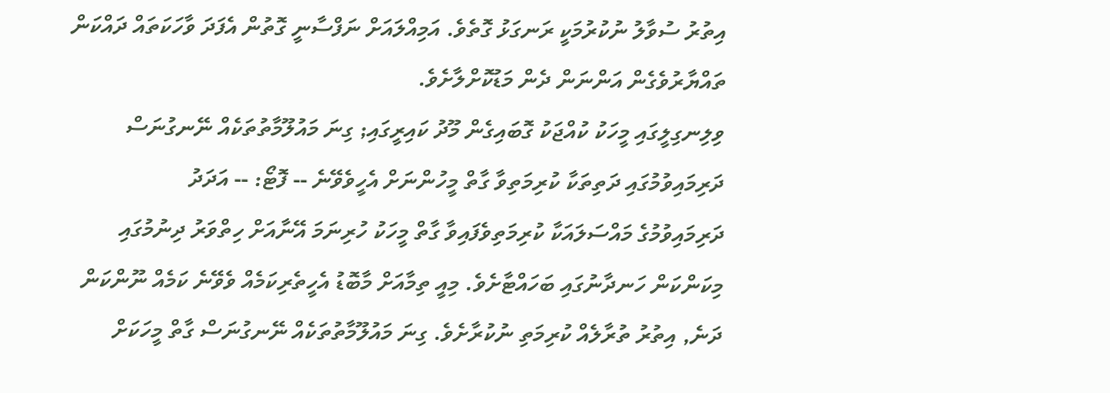އިތުރު ސުވާލު ނުކުރުމަކީ ރަނގަޅު ގޮތެވެ. އަމިއްލައަށް ނަފްސާނީ ގޮތުން އެފަދަ ވާހަކަތައް ދައްކަން ތައްޔާރުވެގެން އަންނަން ދެން މަޑުކޮށްލާށެވެ.
ވިލިނގިލީގައި މީހަކު ކުއްޖަކު ގޮބައިގެން މޫދު ކައިރީގައި; ގިނަ މައުލޫމާތުތަކެއް ނޭނގުނަސް ދަރިމައިވުމުގައި ދަތިތަކާ ކުރިމަތިވާ ގާތް މީހުންނަށް އެހީވެވޭނެ -- ފޮޓޯ: -- އަދަދު
ދަރިމައިވުމުގެ މައްސަލައަކާ ކުރިމަތިވެފައިވާ ގާތް މީހަކު ހުރިނަމަ އޭނާއަށް ހިތްވަރު ދިނުމުގައި މިކަންކަން ހަނދާނުގައި ބަހައްޓާށެވެ. މިއީ ތިމާއަށް މާބޮޑު އެހީތެރިކަމެއް ވެވޭނެ ކަމެއް ނޫންކަން ދަނެ, އިތުރު ތުރާލެއް ކުރިމަތި ނުކުރާށެވެ. ގިނަ މައުލޫމާތުތަކެއް ނޭނގުނަސް ގާތް މީހަކަށް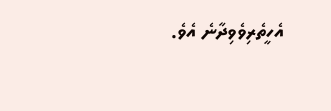އެހީތެރިވެވިދާނެ އެވެ.